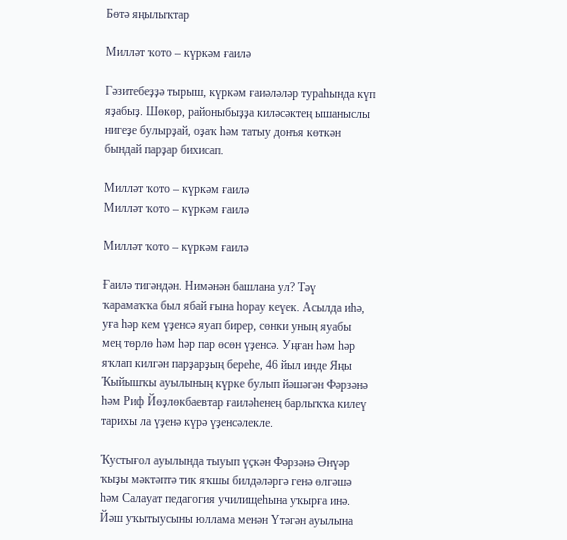Бөтә яңылыҡтар

Милләт ҡото – күркәм ғаилә

Гәзитебеҙҙә тырыш, күркәм ғаиәләләр тураһында күп яҙабыҙ. Шөкөр, районыбыҙҙа киләсәктең ышаныслы нигеҙе булырҙай, оҙаҡ һәм татыу донъя көткән бындай парҙар бихисап.

Милләт ҡото – күркәм ғаилә
Милләт ҡото – күркәм ғаилә

Милләт ҡото – күркәм ғаилә

Ғаилә тигәндән. Нимәнән башлана ул? Тәү ҡарамаҡҡа был ябай ғына һорау кеүек. Асылда иһә, уға һәр кем үҙенсә яуап бирер, сөнки уның яуабы мең төрлө һәм һәр пар өсөн үҙенсә. Уңған һәм һәр яҡлап килгән парҙарҙың береһе, 46 йыл инде Яңы Ҡыйышҡы ауылының күрке булып йәшәгән Фәрзәнә һәм Риф Йөҙлөкбаевтар ғаиләһенең барлыҡҡа килеү тарихы ла үҙенә күрә үҙенсәлекле.

Ҡустығол ауылында тыуып үҫкән Фәрзәнә Әнүәр ҡыҙы мәктәптә тик яҡшы билдәләргә генә өлгәшә һәм Салауат педагогия училищеһына уҡырға инә. Йәш уҡытыусыны юллама менән Үтәгән ауылына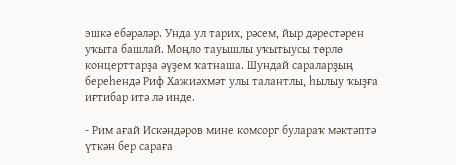эшкә ебәрәләр. Унда ул тарих, рәсем, йыр дәрестәрен уҡыта башлай. Моңло тауышлы уҡытыусы төрлө концерттарҙа әүҙем ҡатнаша. Шундай сараларҙың береһендә Риф Хажиәхмәт улы талантлы, һылыу ҡыҙға иғтибар итә лә инде.

- Рим ағай Искәндәров мине комсорг булараҡ мәктәптә үткән бер сараға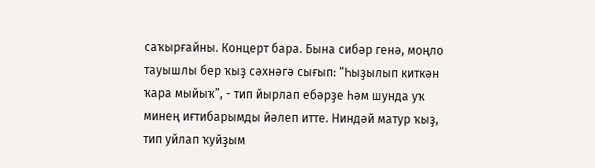саҡырғайны. Концерт бара. Бына сибәр генә, моңло тауышлы бер ҡыҙ сәхнәгә сығып: “Һыҙылып киткән ҡара мыйыҡ”, - тип йырлап ебәрҙе һәм шунда уҡ минең иғтибарымды йәлеп итте. Ниндәй матур ҡыҙ, тип уйлап ҡуйҙым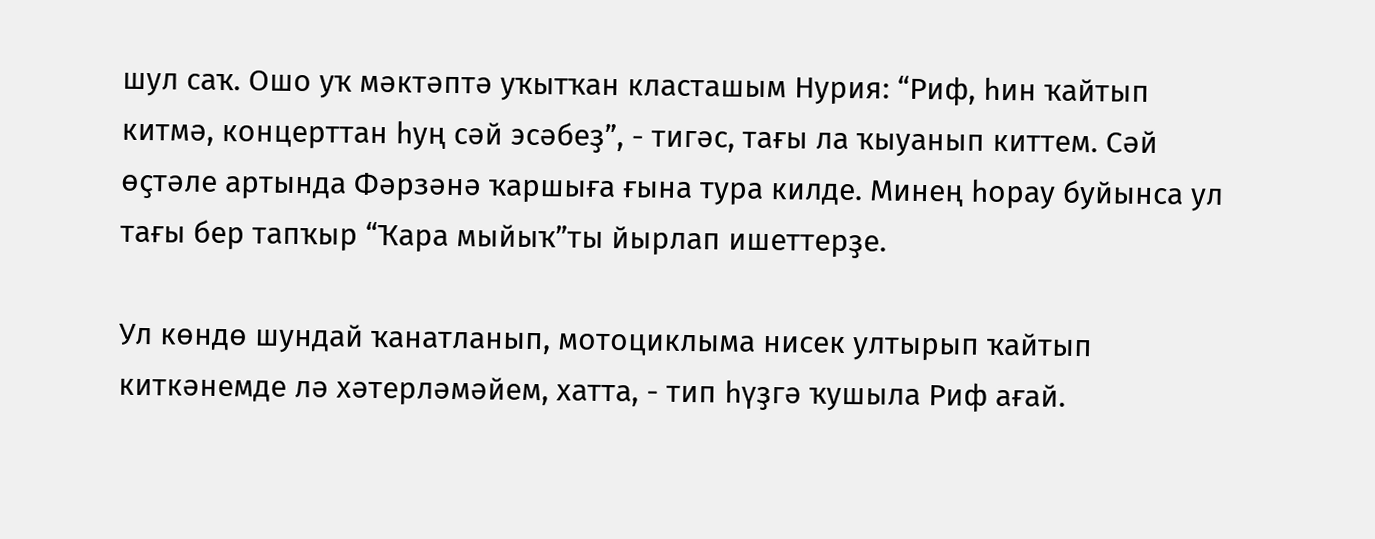шул саҡ. Ошо уҡ мәктәптә уҡытҡан класташым Нурия: “Риф, һин ҡайтып китмә, концерттан һуң сәй эсәбеҙ”, - тигәс, тағы ла ҡыуанып киттем. Сәй өҫтәле артында Фәрзәнә ҡаршыға ғына тура килде. Минең һорау буйынса ул тағы бер тапҡыр “Ҡара мыйыҡ”ты йырлап ишеттерҙе.

Ул көндө шундай ҡанатланып, мотоциклыма нисек ултырып ҡайтып киткәнемде лә хәтерләмәйем, хатта, - тип һүҙгә ҡушыла Риф ағай.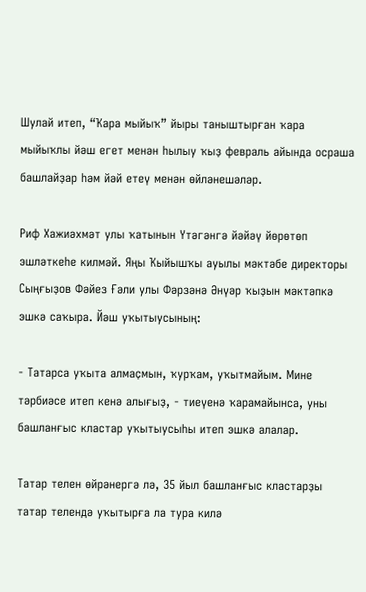Шулай итеп, “Ҡара мыйыҡ” йыры таныштырған ҡара мыйыҡлы йәш егет менән һылыу ҡыҙ февраль айында осраша башлайҙар һәм йәй етеү менән өйләнешәләр.

Риф Хажиәхмәт улы ҡатынын Үтәгәнгә йәйәү йөрөтөп эшләткеһе килмәй. Яңы Ҡыйышҡы ауылы мәктәбе директоры Сыңғыҙов Фәйез Ғәли улы Фәрзәнә Әнүәр ҡыҙын мәктәпкә эшкә саҡыра. Йәш уҡытыусының:

- Татарса уҡыта алмаҫмын, ҡурҡам, уҡытмайым. Мине тәрбиәсе итеп кенә алығыҙ, - тиеүенә ҡарамайынса, уны башланғыс кластар уҡытыусыһы итеп эшкә алалар.

Татар телен өйрәнергә лә, 35 йыл башланғыс кластарҙы татар телендә уҡытырға ла тура килә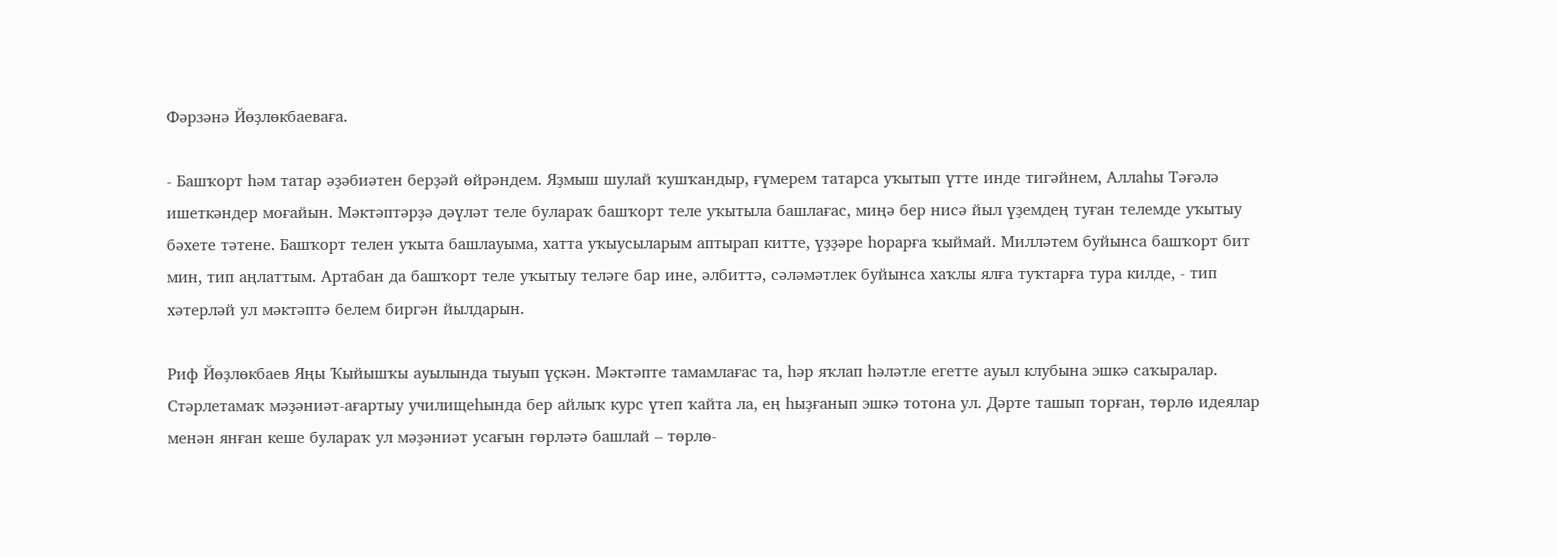Фәрзәнә Йөҙлөкбаеваға.

- Башҡорт һәм татар әҙәбиәтен берҙәй өйрәндем. Яҙмыш шулай ҡушҡандыр, ғүмерем татарса уҡытып үтте инде тигәйнем, Аллаһы Тәғәлә ишеткәндер моғайын. Мәктәптәрҙә дәүләт теле булараҡ башҡорт теле уҡытыла башлағас, миңә бер нисә йыл үҙемдең туған телемде уҡытыу бәхете тәтене. Башҡорт телен уҡыта башлауыма, хатта уҡыусыларым аптырап китте, үҙҙәре һорарға ҡыймай. Милләтем буйынса башҡорт бит мин, тип аңлаттым. Артабан да башҡорт теле уҡытыу теләге бар ине, әлбиттә, сәләмәтлек буйынса хаҡлы ялға туҡтарға тура килде, - тип хәтерләй ул мәктәптә белем биргән йылдарын.

Риф Йөҙлөкбаев Яңы Ҡыйышҡы ауылында тыуып үҫкән. Мәктәпте тамамлағас та, һәр яҡлап һәләтле егетте ауыл клубына эшкә саҡыралар. Стәрлетамаҡ мәҙәниәт-ағартыу училищеһында бер айлыҡ курс үтеп ҡайта ла, ең һыҙғанып эшкә тотона ул. Дәрте ташып торған, төрлө идеялар менән янған кеше булараҡ ул мәҙәниәт усағын гөрләтә башлай – төрлө-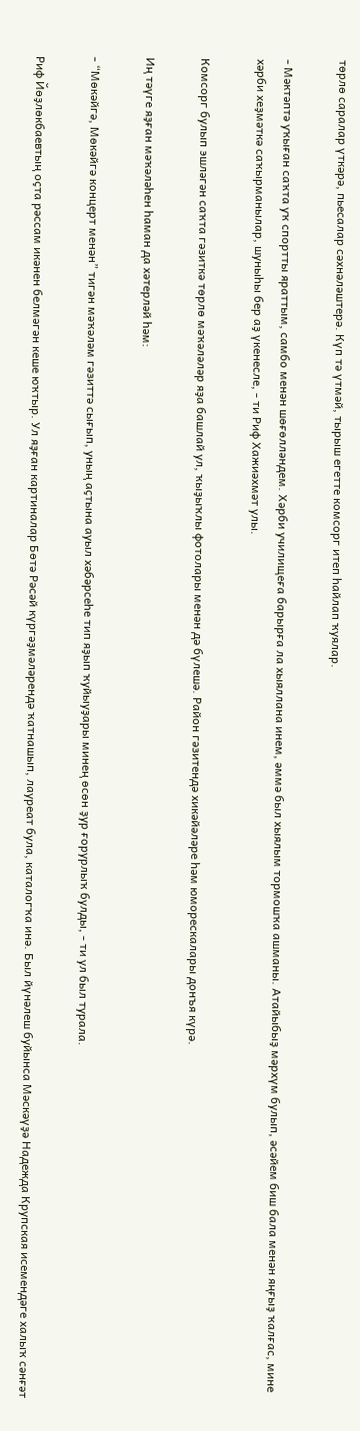төрлө саралар үткәрә, пьесалар сәхнәләштерә. Күп тә үтмәй, тырыш егетте комсорг итеп һайлап ҡуялар.

- Мәктәптә уҡыған саҡта уҡ спортты яраттым, самбо менән шөғөлләндем. Хәрби училищеға барырға ла хыяллана инем, әммә был хыялым тормошҡа ашманы. Атайыбыҙ мәрхүм булып, әсәйем биш бала менән яңғыҙ ҡалғас, мине хәрби хеҙмәткә саҡырманылар, шуныһы бер аҙ үкенесле, - ти Риф Хажиәхмәт улы.

Комсорг булып эшләгән саҡта гәзиткә төрлө мәҡәләләр яҙа башлай ул, ҡыҙыҡлы фотолары менән дә бүлешә. Район гәзитендә хикәйәләре һәм юморескалары донъя күрә.

Иң тәүге яҙған мәҡәләһен һаман да хәтерләй һәм:

- “Мөкәйгә, Мөкәйгә концерт менән” тигән мәҡәләм гәзиттә сығып, уның аҫтына ауыл хәбәрсеһе тип яҙып ҡуйыуҙары минең өсөн ҙур ғорурлыҡ булды, - ти ул был турала.

Риф Йөҙлөкбаевтың оҫта рәссам икәнен белмәгән кеше юҡтыр. Ул яҙған картиналар Бөтә Рәсәй күргәҙмәләрендә ҡатнашып, лауреат була, каталогҡа инә. Был йүнәлеш буйынса Мәскәүҙә Надежда Крупская исемендәге халыҡ сәнғәт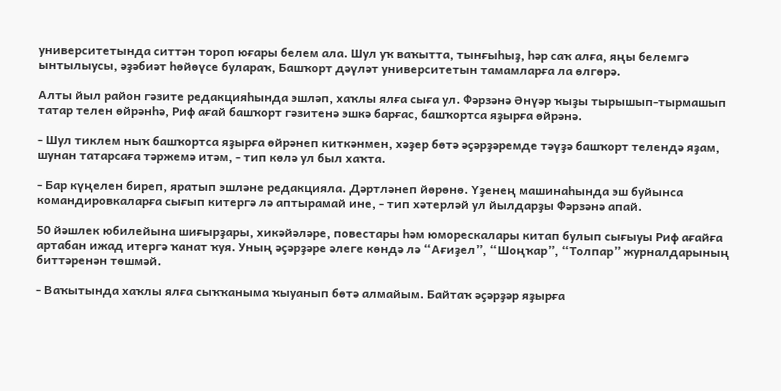университетында ситтән тороп юғары белем ала. Шул уҡ ваҡытта, тынғыһыҙ, һәр саҡ алға, яңы белемгә ынтылыусы, әҙәбиәт һөйөүсе булараҡ, Башҡорт дәүләт университетын тамамларға ла өлгөрә.

Алты йыл район гәзите редакцияһында эшләп, хаҡлы ялға сыға ул. Фәрзәнә Әнүәр ҡыҙы тырышып-тырмашып татар телен өйрәнһә, Риф ағай башҡорт гәзитенә эшкә барғас, башҡортса яҙырға өйрәнә.

- Шул тиклем ныҡ башҡортса яҙырға өйрәнеп киткәнмен, хәҙер бөтә әҫәрҙәремде тәүҙә башҡорт телендә яҙам, шунан татарсаға тәржемә итәм, - тип көлә ул был хаҡта.

- Бар күңелен биреп, яратып эшләне редакцияла. Дәртләнеп йөрөнө. Үҙенең машинаһында эш буйынса командировкаларға сығып китергә лә аптырамай ине, - тип хәтерләй ул йылдарҙы Фәрзәнә апай.

50 йәшлек юбилейына шиғырҙары, хикәйәләре, повестары һәм юморескалары китап булып сығыуы Риф ағайға артабан ижад итергә ҡанат ҡуя. Уның әҫәрҙәре әлеге көндә лә “Ағиҙел”, “Шоңҡар”, “Толпар” журналдарының биттәренән төшмәй.

- Ваҡытында хаҡлы ялға сыҡҡаныма ҡыуанып бөтә алмайым. Байтаҡ әҫәрҙәр яҙырға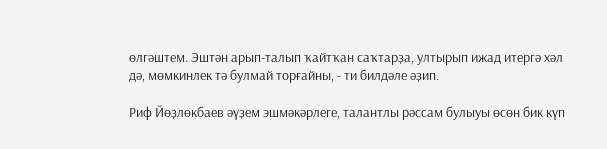өлгәштем. Эштән арып-талып ҡайтҡан саҡтарҙа, ултырып ижад итергә хәл дә, мөмкинлек тә булмай торғайны, - ти билдәле әҙип.

Риф Йөҙлөкбаев әүҙем эшмәкәрлеге, талантлы рәссам булыуы өсөн бик күп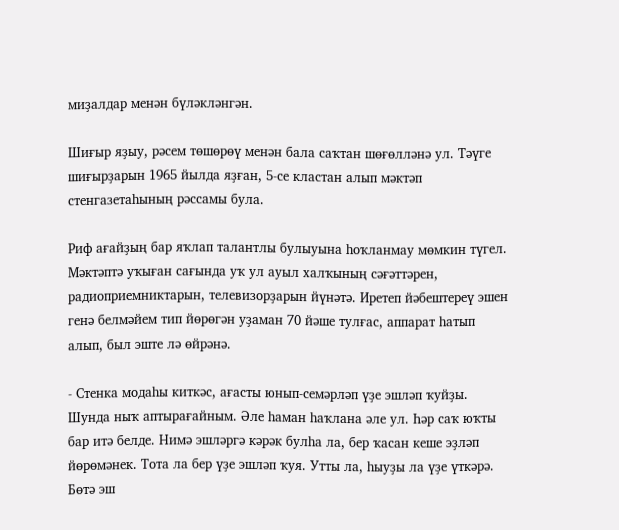миҙалдар менән бүләкләнгән.

Шиғыр яҙыу, рәсем төшөрөү менән бала саҡтан шөғөлләнә ул. Тәүге шиғырҙарын 1965 йылда яҙған, 5-се кластан алып мәктәп стенгазетаһының рәссамы була.

Риф ағайҙың бар яҡлап талантлы булыуына һоҡланмау мөмкин түгел. Мәктәптә уҡыған сағында уҡ ул ауыл халҡының сәғәттәрен, радиоприемниктарын, телевизорҙарын йүнәтә. Иретеп йәбештереү эшен генә белмәйем тип йөрөгән уҙаман 70 йәше тулғас, аппарат һатып алып, был эште лә өйрәнә.

- Стенка модаһы киткәс, ағасты юнып-семәрләп үҙе эшләп ҡуйҙы. Шунда ныҡ аптырағайным. Әле һаман һаҡлана әле ул. Һәр саҡ юҡты бар итә белде. Нимә эшләргә кәрәк булһа ла, бер ҡасан кеше эҙләп йөрөмәнек. Тота ла бер үҙе эшләп ҡуя. Утты ла, һыуҙы ла үҙе үткәрә. Бөтә эш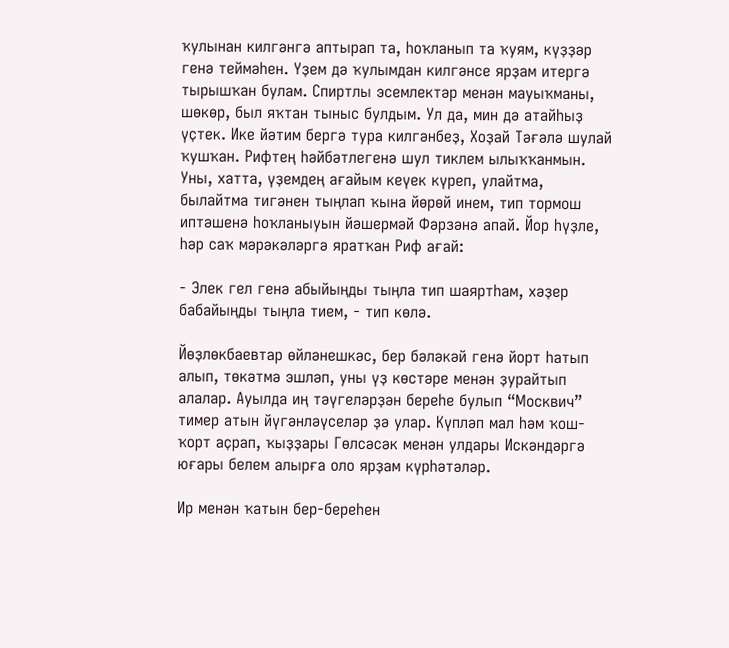ҡулынан килгәнгә аптырап та, һоҡланып та ҡуям, күҙҙәр генә теймәһен. Үҙем дә ҡулымдан килгәнсе ярҙам итергә тырышҡан булам. Спиртлы эсемлектәр менән мауыҡманы, шөкөр, был яҡтан тыныс булдым. Ул да, мин дә атайһыҙ үҫтек. Ике йәтим бергә тура килгәнбеҙ, Хоҙай Тәғәлә шулай ҡушҡан. Рифтең һәйбәтлегенә шул тиклем ылыҡҡанмын. Уны, хатта, үҙемдең ағайым кеүек күреп, улайтма, былайтма тигәнен тыңлап ҡына йөрөй инем, тип тормош иптәшенә һоҡланыуын йәшермәй Фәрзәнә апай. Йор һүҙле, һәр саҡ мәрәкәләргә яратҡан Риф ағай:

- Элек гел генә абыйыңды тыңла тип шаяртһам, хәҙер бабайыңды тыңла тием, - тип көлә.

Йөҙлөкбаевтар өйләнешкәс, бер бәләкәй генә йорт һатып алып, төкәтмә эшләп, уны үҙ көстәре менән ҙурайтып алалар. Ауылда иң тәүгеләрҙән береһе булып “Москвич” тимер атын йүгәнләүселәр ҙә улар. Күпләп мал һәм ҡош-ҡорт аҫрап, ҡыҙҙары Гөлсәсәк менән улдары Искәндәргә юғары белем алырға оло ярҙам күрһәтәләр.

Ир менән ҡатын бер-береһен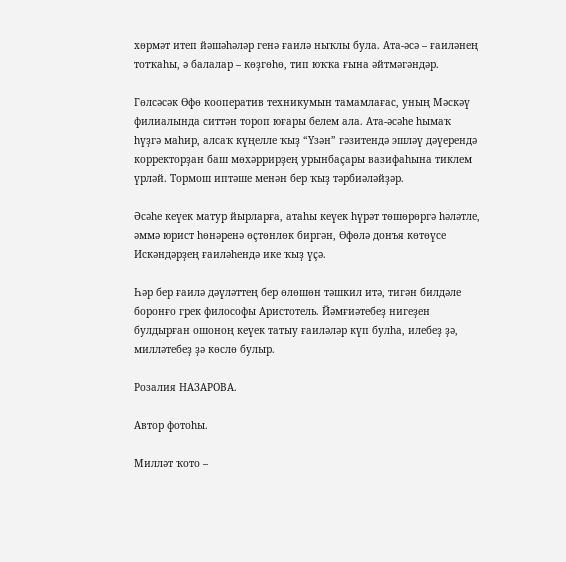хөрмәт итеп йәшәһәләр генә ғаилә ныҡлы була. Ата-әсә – ғаиләнең тотҡаһы, ә балалар – көҙгөһө, тип юҡҡа ғына әйтмәгәндәр.

Гөлсәсәк Өфө кооператив техникумын тамамлағас, уның Мәскәү филиалында ситтән тороп юғары белем ала. Ата-әсәһе һымаҡ һүҙгә маһир, алсаҡ күңелле ҡыҙ “Үзән” гәзитендә эшләү дәүерендә корректорҙан баш мөхәррирҙең урынбаҫары вазифаһына тиклем үрләй. Тормош иптәше менән бер ҡыҙ тәрбиәләйҙәр.

Әсәһе кеүек матур йырларға, атаһы кеүек һүрәт төшөрөргә һәләтле, әммә юрист һөнәренә өҫтөнлөк биргән, Өфөлә донъя көтөүсе Искәндәрҙең ғаиләһендә ике ҡыҙ үҫә.

Һәр бер ғаилә дәүләттең бер өлөшөн тәшкил итә, тигән билдәле боронғо грек философы Аристотель. Йәмғиәтебеҙ нигеҙен булдырған ошоноң кеүек татыу ғаиләләр күп булһа, илебеҙ ҙә, милләтебеҙ ҙә көслө булыр.

Розалия НАЗАРОВА.

Автор фотоһы.

Милләт ҡото –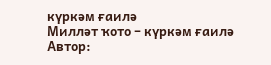күркәм ғаилә
Милләт ҡото – күркәм ғаилә
Автор: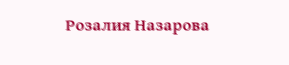Розалия Назарова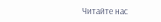Читайте нас